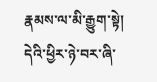རྣམས་ལ་མི་རྒྱུག་སྟེ། དེའི་ཕྱིར་ཉེ་བར་ཞི་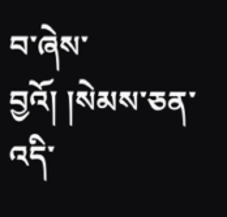བ་ཞེས་བྱའོ། །སེམས་ཅན་འདི་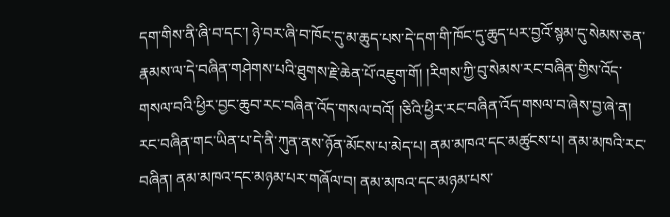དག་གིས་ནི་ཞི་བ་དང་། ཉེ་བར་ཞི་བ་ཁོང་དུ་མ་ཆུད་པས་དེ་དག་གི་ཁོང་དུ་ཆུད་པར་བྱའོ་སྙམ་དུ་སེམས་ཅན་རྣམས་ལ་དེ་བཞིན་གཤེགས་པའི་ཐུགས་རྗེ་ཆེན་པོ་འཇུག་གོ། །རིགས་ཀྱི་བུ་སེམས་རང་བཞིན་གྱིས་འོད་གསལ་བའི་ཕྱིར་བྱང་ཆུབ་རང་བཞིན་འོད་གསལ་བའོ། །ཅིའི་ཕྱིར་རང་བཞིན་འོད་གསལ་བ་ཞེས་བྱ་ཞེ་ན། རང་བཞིན་གང་ཡིན་པ་དེ་ནི་ཀུན་ནས་ཉོན་མོངས་པ་མེད་པ། ནམ་མཁའ་དང་མཚུངས་པ། ནམ་མཁའི་རང་བཞིན། ནམ་མཁའ་དང་མཉམ་པར་གཞོལ་བ། ནམ་མཁའ་དང་མཉམ་པས་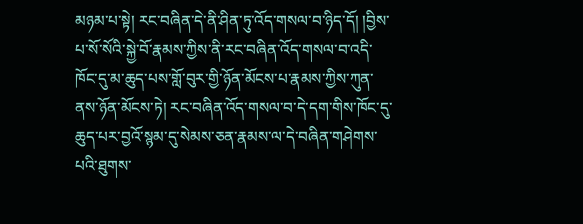མཉམ་པ་སྟེ། རང་བཞིན་དེ་ནི་ཤིན་ཏུ་འོད་གསལ་བ་ཉིད་དོ། །བྱིས་པ་སོ་སོའི་སྐྱེ་བོ་རྣམས་ཀྱིས་ནི་རང་བཞིན་འོད་གསལ་བ་འདི་ཁོང་དུ་མ་ཆུད་པས་གློ་བུར་གྱི་ཉོན་མོངས་པ་རྣམས་ཀྱིས་ཀུན་ནས་ཉོན་མོངས་ཏེ། རང་བཞིན་འོད་གསལ་བ་དེ་དག་གིས་ཁོང་དུ་ཆུད་པར་བྱའོ་སྙམ་དུ་སེམས་ཅན་རྣམས་ལ་དེ་བཞིན་གཤེགས་པའི་ཐུགས་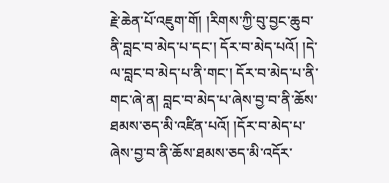རྗེ་ཆེན་པོ་འཇུག་གོ། །རིགས་ཀྱི་བུ་བྱང་ཆུབ་ནི་བླང་བ་མེད་པ་དང་། དོར་བ་མེད་པའོ། །དེ་ལ་བླང་བ་མེད་པ་ནི་གང་། དོར་བ་མེད་པ་ནི་གང་ཞེ་ན། བླང་བ་མེད་པ་ཞེས་བྱ་བ་ནི་ཆོས་ཐམས་ཅད་མི་འཛིན་པའོ། །དོར་བ་མེད་པ་ཞེས་བྱ་བ་ནི་ཆོས་ཐམས་ཅད་མི་འདོར་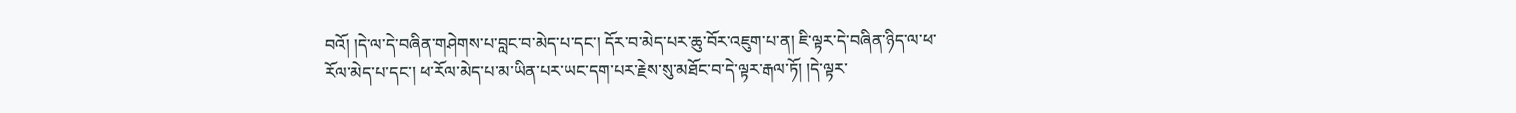བའོ། །དེ་ལ་དེ་བཞིན་གཤེགས་པ་བླང་བ་མེད་པ་དང་། དོར་བ་མེད་པར་ཆུ་བོར་འཇུག་པ་ན། ཇི་ལྟར་དེ་བཞིན་ཉིད་ལ་ཕ་རོལ་མེད་པ་དང་། ཕ་རོལ་མེད་པ་མ་ཡིན་པར་ཡང་དག་པར་རྗེས་སུ་མཐོང་བ་དེ་ལྟར་རྒལ་ཏོ། །དེ་ལྟར་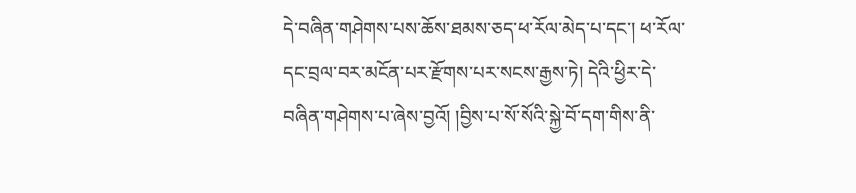དེ་བཞིན་གཤེགས་པས་ཆོས་ཐམས་ཅད་ཕ་རོལ་མེད་པ་དང་། ཕ་རོལ་དང་བྲལ་བར་མངོན་པར་རྫོགས་པར་སངས་རྒྱས་ཏེ། དེའི་ཕྱིར་དེ་བཞིན་གཤེགས་པ་ཞེས་བྱའོ། །བྱིས་པ་སོ་སོའི་སྐྱེ་བོ་དག་གིས་ནི་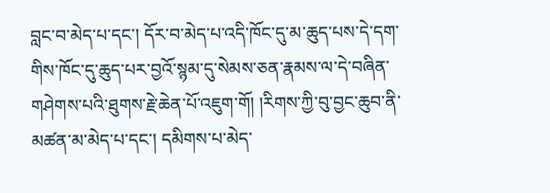བླང་བ་མེད་པ་དང་། དོར་བ་མེད་པ་འདི་ཁོང་དུ་མ་ཆུད་པས་དེ་དག་གིས་ཁོང་དུ་ཆུད་པར་བྱའོ་སྙམ་དུ་སེམས་ཅན་རྣམས་ལ་དེ་བཞིན་གཤེགས་པའི་ཐུགས་རྗེ་ཆེན་པོ་འཇུག་གོ། །རིགས་ཀྱི་བུ་བྱང་ཆུབ་ནི་མཚན་མ་མེད་པ་དང་། དམིགས་པ་མེད་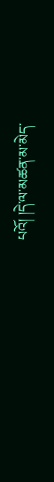པའོ། །དེ་ལ་མཚན་མ་མེད་